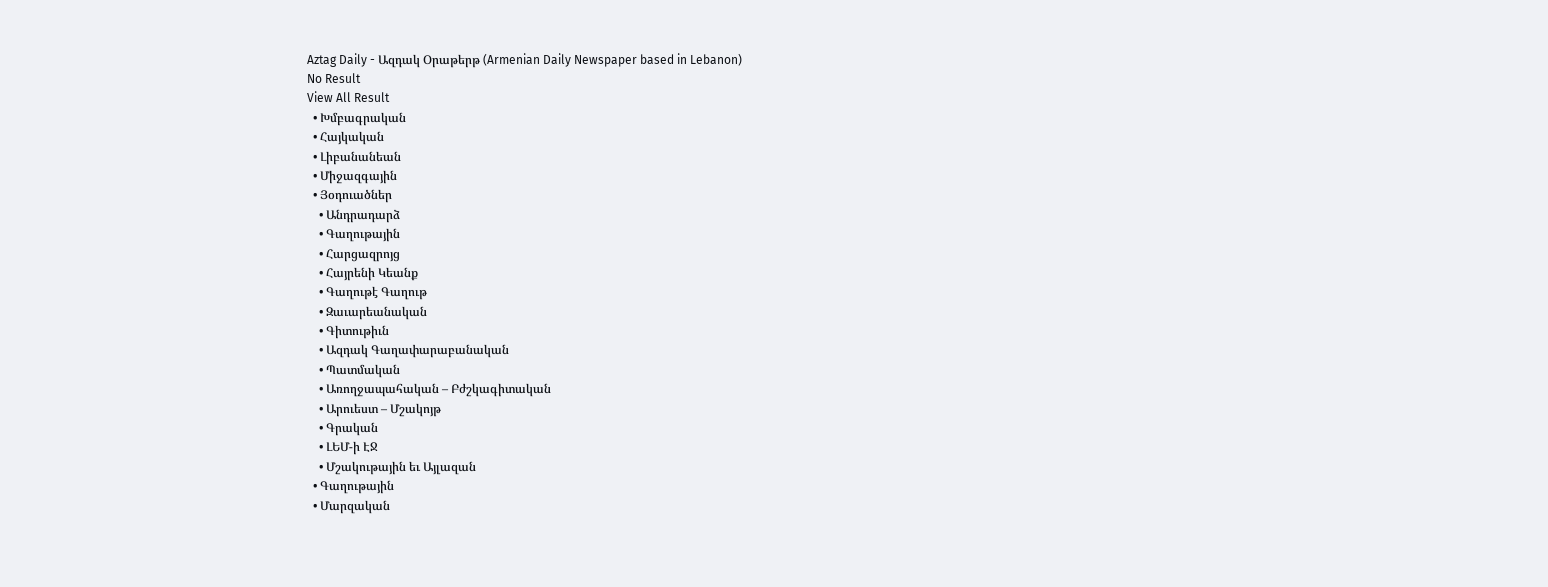Aztag Daily - Ազդակ Օրաթերթ (Armenian Daily Newspaper based in Lebanon)
No Result
View All Result
  • Խմբագրական
  • Հայկական
  • Լիբանանեան
  • Միջազգային
  • Յօդուածներ
    • Անդրադարձ
    • Գաղութային
    • Հարցազրոյց
    • Հայրենի Կեանք
    • Գաղութէ Գաղութ
    • Զաւարեանական
    • Գիտութիւն
    • Ազդակ Գաղափարաբանական
    • Պատմական
    • Առողջապահական – Բժշկագիտական
    • Արուեստ – Մշակոյթ
    • Գրական
    • ԼԵՄ-ի ԷՋ
    • Մշակութային եւ Այլազան
  • Գաղութային
  • Մարզական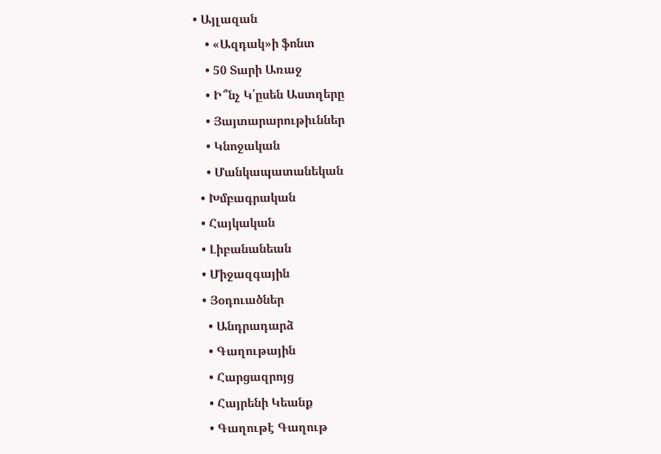• Այլազան
    • «Ազդակ»ի ֆոնտ
    • 50 Տարի Առաջ
    • Ի՞նչ Կ՛ըսեն Աստղերը
    • Յայտարարութիւններ
    • Կնոջական
    • Մանկապատանեկան
  • Խմբագրական
  • Հայկական
  • Լիբանանեան
  • Միջազգային
  • Յօդուածներ
    • Անդրադարձ
    • Գաղութային
    • Հարցազրոյց
    • Հայրենի Կեանք
    • Գաղութէ Գաղութ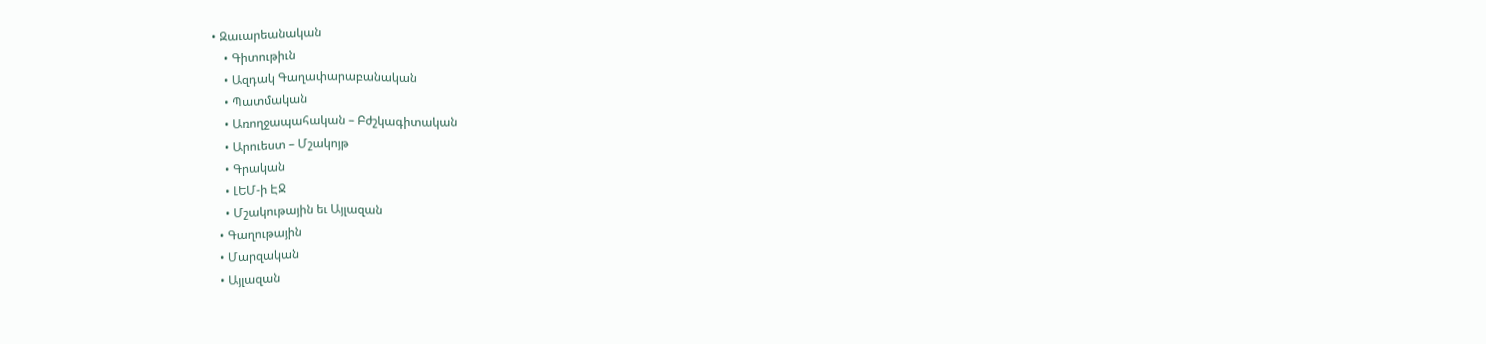• Զաւարեանական
    • Գիտութիւն
    • Ազդակ Գաղափարաբանական
    • Պատմական
    • Առողջապահական – Բժշկագիտական
    • Արուեստ – Մշակոյթ
    • Գրական
    • ԼԵՄ-ի ԷՋ
    • Մշակութային եւ Այլազան
  • Գաղութային
  • Մարզական
  • Այլազան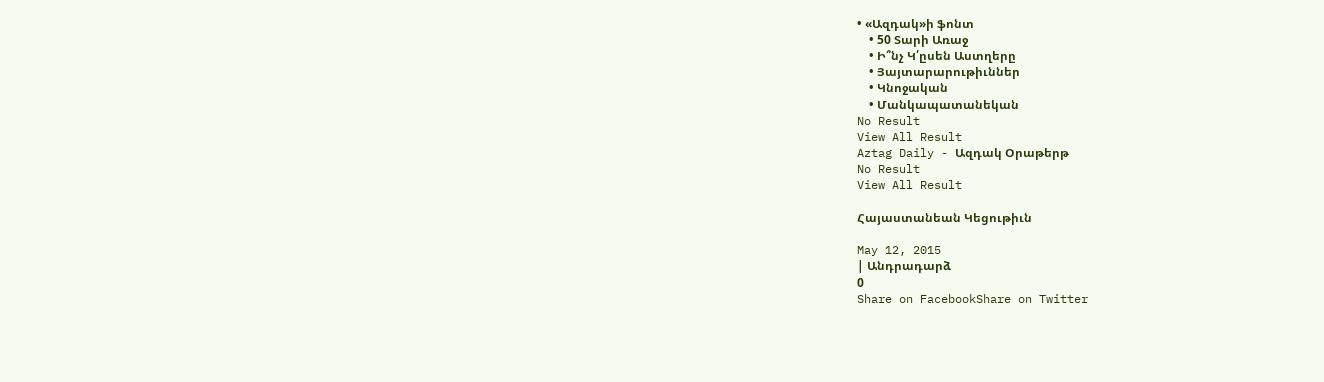• «Ազդակ»ի ֆոնտ
    • 50 Տարի Առաջ
    • Ի՞նչ Կ՛ըսեն Աստղերը
    • Յայտարարութիւններ
    • Կնոջական
    • Մանկապատանեկան
No Result
View All Result
Aztag Daily - Ազդակ Օրաթերթ
No Result
View All Result

Հայաստանեան Կեցութիւն

May 12, 2015
| Անդրադարձ
0
Share on FacebookShare on Twitter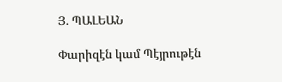Յ. ՊԱԼԵԱՆ

Փարիզէն կամ Պէյրութէն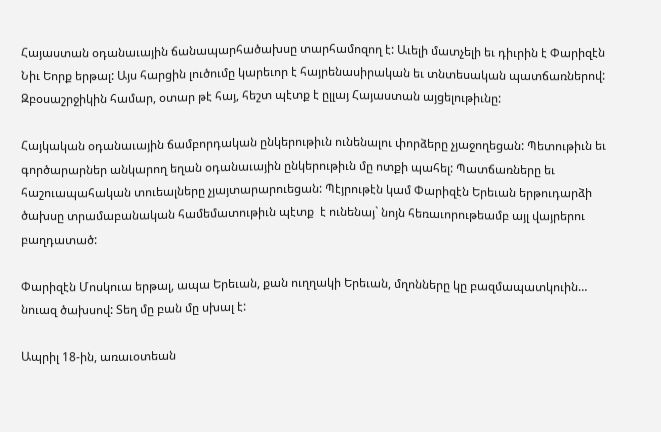Հայաստան օդանաւային ճանապարհածախսը տարհամոզող է: Աւելի մատչելի եւ դիւրին է Փարիզէն Նիւ Եորք երթալ: Այս հարցին լուծումը կարեւոր է հայրենասիրական եւ տնտեսական պատճառներով: Զբօսաշրջիկին համար, օտար թէ հայ, հեշտ պէտք է ըլլայ Հայաստան այցելութիւնը:

Հայկական օդանաւային ճամբորդական ընկերութիւն ունենալու փորձերը չյաջողեցան: Պետութիւն եւ գործարարներ անկարող եղան օդանաւային ընկերութիւն մը ոտքի պահել: Պատճառները եւ հաշուապահական տուեալները չյայտարարուեցան: Պէյրութէն կամ Փարիզէն Երեւան երթուդարձի ծախսը տրամաբանական համեմատութիւն պէտք  է ունենայ` նոյն հեռաւորութեամբ այլ վայրերու բաղդատած:

Փարիզէն Մոսկուա երթալ, ապա Երեւան, քան ուղղակի Երեւան, մղոնները կը բազմապատկուին… նուազ ծախսով: Տեղ մը բան մը սխալ է:

Ապրիլ 18-ին, առաւօտեան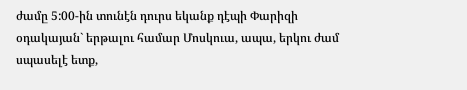ժամը 5:00-ին տունէն դուրս եկանք դէպի Փարիզի օդակայան` երթալու համար Մոսկուա, ապա, երկու ժամ սպասելէ ետք,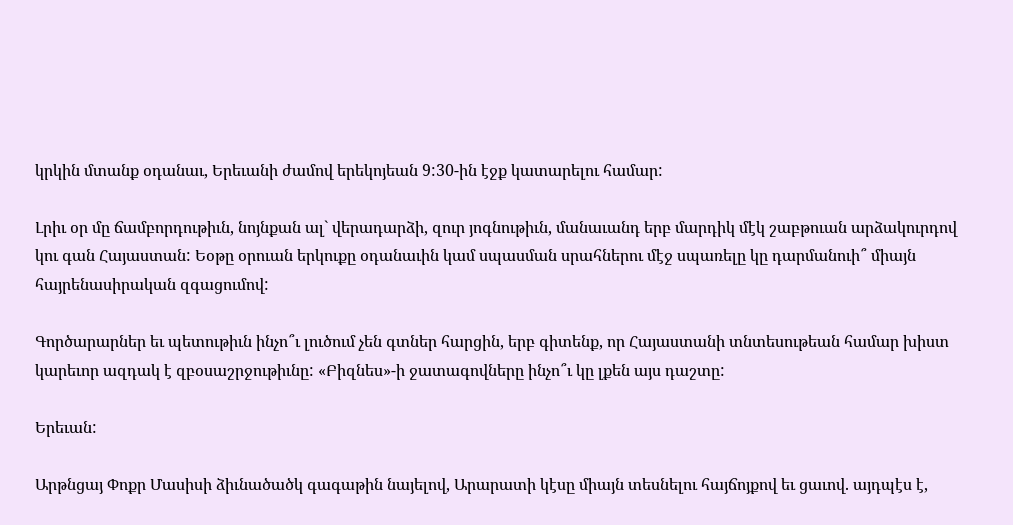կրկին մտանք օդանաւ, Երեւանի ժամով երեկոյեան 9:30-ին էջք կատարելու համար:

Լրիւ օր մը ճամբորդութիւն, նոյնքան ալ` վերադարձի, զուր յոգնութիւն, մանաւանդ երբ մարդիկ մէկ շաբթուան արձակուրդով կու գան Հայաստան: Եօթը օրուան երկուքը օդանաւին կամ սպասման սրահներու մէջ սպառելը կը դարմանուի՞ միայն հայրենասիրական զգացումով:

Գործարարներ եւ պետութիւն ինչո՞ւ լուծում չեն գտներ հարցին, երբ գիտենք, որ Հայաստանի տնտեսութեան համար խիստ կարեւոր ազդակ է զբօսաշրջութիւնը: «Բիզնես»-ի ջատագովները ինչո՞ւ կը լքեն այս դաշտը:

Երեւան:

Արթնցայ Փոքր Մասիսի ձիւնածածկ գագաթին նայելով, Արարատի կէսը միայն տեսնելու հայճոյքով եւ ցաւով. այդպէս է,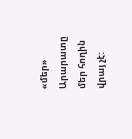«մեր» Արարատը մեր հողին վրայ չէ: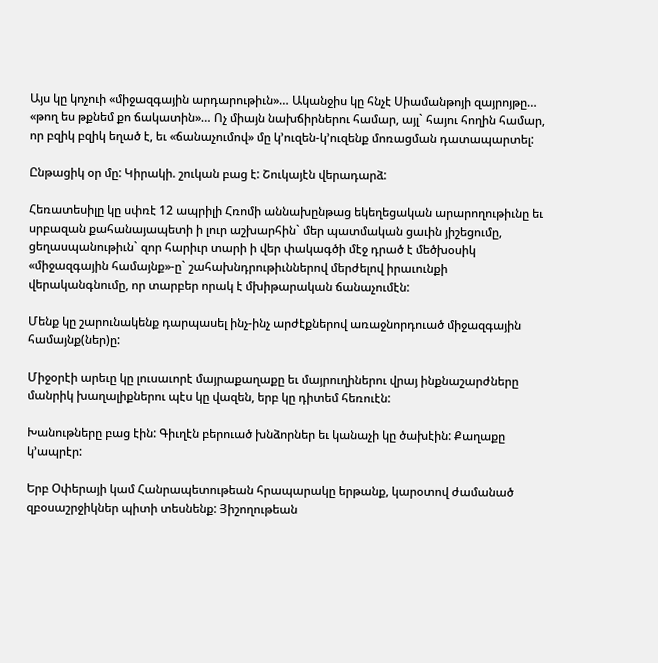Այս կը կոչուի «միջազգային արդարութիւն»… Ականջիս կը հնչէ Սիամանթոյի զայրոյթը… «թող ես թքնեմ քո ճակատին»… Ոչ միայն նախճիրներու համար, այլ` հայու հողին համար, որ բզիկ բզիկ եղած է, եւ «ճանաչումով» մը կ’ուզեն-կ’ուզենք մոռացման դատապարտել:

Ընթացիկ օր մը: Կիրակի. շուկան բաց է: Շուկայէն վերադարձ:

Հեռատեսիլը կը սփռէ 12 ապրիլի Հռոմի աննախընթաց եկեղեցական արարողութիւնը եւ սրբազան քահանայապետի ի լուր աշխարհին` մեր պատմական ցաւին յիշեցումը, ցեղասպանութիւն` զոր հարիւր տարի ի վեր փակագծի մէջ դրած է մեծխօսիկ «միջազգային համայնք»-ը` շահախնդրութիւններով մերժելով իրաւունքի վերականգնումը, որ տարբեր որակ է մխիթարական ճանաչումէն:

Մենք կը շարունակենք դարպասել ինչ-ինչ արժէքներով առաջնորդուած միջազգային համայնք(ներ)ը:

Միջօրէի արեւը կը լուսաւորէ մայրաքաղաքը եւ մայրուղիներու վրայ ինքնաշարժները մանրիկ խաղալիքներու պէս կը վազեն, երբ կը դիտեմ հեռուէն:

Խանութները բաց էին: Գիւղէն բերուած խնձորներ եւ կանաչի կը ծախէին: Քաղաքը կ’ապրէր:

Երբ Օփերայի կամ Հանրապետութեան հրապարակը երթանք, կարօտով ժամանած զբօսաշրջիկներ պիտի տեսնենք: Յիշողութեան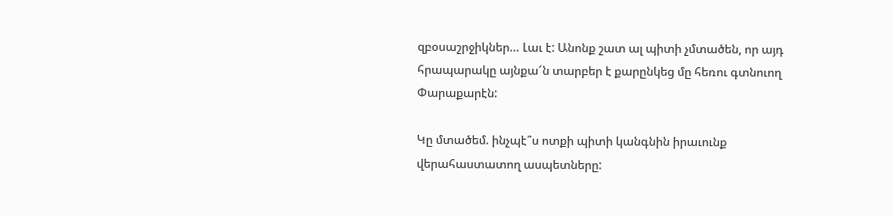զբօսաշրջիկներ… Լաւ է: Անոնք շատ ալ պիտի չմտածեն, որ այդ հրապարակը այնքա՜ն տարբեր է քարընկեց մը հեռու գտնուող Փարաքարէն:

Կը մտածեմ. ինչպէ՞ս ոտքի պիտի կանգնին իրաւունք վերահաստատող ասպետները: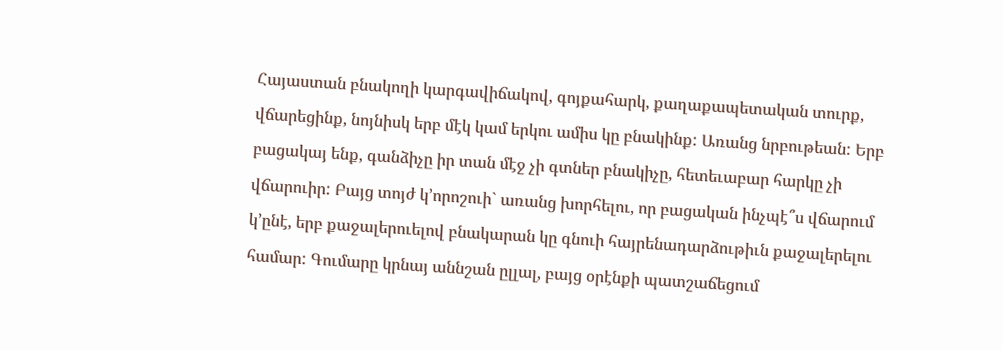Հայաստան բնակողի կարգավիճակով, գոյքահարկ, քաղաքապետական տուրք, վճարեցինք, նոյնիսկ երբ մէկ կամ երկու ամիս կը բնակինք: Առանց նրբութեան: Երբ բացակայ ենք, գանձիչը իր տան մէջ չի գտներ բնակիչը, հետեւաբար հարկը չի վճարուիր: Բայց տոյժ կ’որոշուի` առանց խորհելու, որ բացական ինչպէ՞ս վճարում կ’ընէ, երբ քաջալերուելով բնակարան կը գնուի հայրենադարձութիւն քաջալերելու համար: Գումարը կրնայ աննշան ըլլալ, բայց օրէնքի պատշաճեցում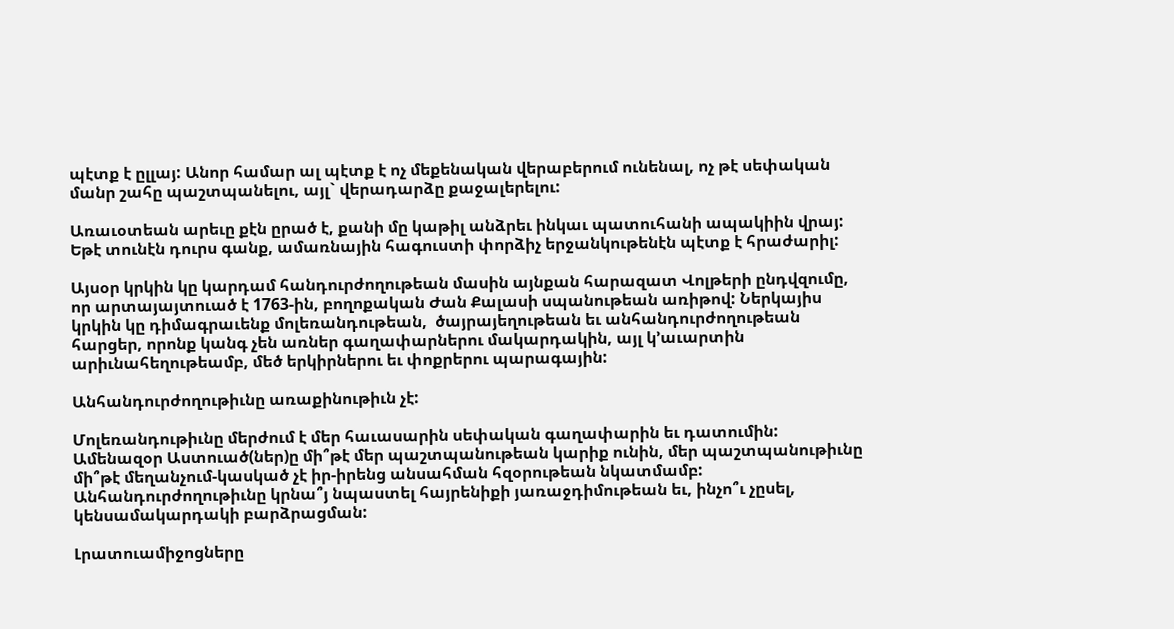պէտք է ըլլայ: Անոր համար ալ պէտք է ոչ մեքենական վերաբերում ունենալ, ոչ թէ սեփական մանր շահը պաշտպանելու, այլ` վերադարձը քաջալերելու:

Առաւօտեան արեւը քէն ըրած է, քանի մը կաթիլ անձրեւ ինկաւ պատուհանի ապակիին վրայ: Եթէ տունէն դուրս գանք, ամառնային հագուստի փորձիչ երջանկութենէն պէտք է հրաժարիլ:

Այսօր կրկին կը կարդամ հանդուրժողութեան մասին այնքան հարազատ Վոլթերի ընդվզումը, որ արտայայտուած է 1763-ին, բողոքական Ժան Քալասի սպանութեան առիթով: Ներկայիս կրկին կը դիմագրաւենք մոլեռանդութեան,  ծայրայեղութեան եւ անհանդուրժողութեան հարցեր, որոնք կանգ չեն առներ գաղափարներու մակարդակին, այլ կ’աւարտին արիւնահեղութեամբ, մեծ երկիրներու եւ փոքրերու պարագային:

Անհանդուրժողութիւնը առաքինութիւն չէ:

Մոլեռանդութիւնը մերժում է մեր հաւասարին սեփական գաղափարին եւ դատումին: Ամենազօր Աստուած(ներ)ը մի՞թէ մեր պաշտպանութեան կարիք ունին, մեր պաշտպանութիւնը մի՞թէ մեղանչում-կասկած չէ իր-իրենց անսահման հզօրութեան նկատմամբ: Անհանդուրժողութիւնը կրնա՞յ նպաստել հայրենիքի յառաջդիմութեան եւ, ինչո՞ւ չըսել, կենսամակարդակի բարձրացման:

Լրատուամիջոցները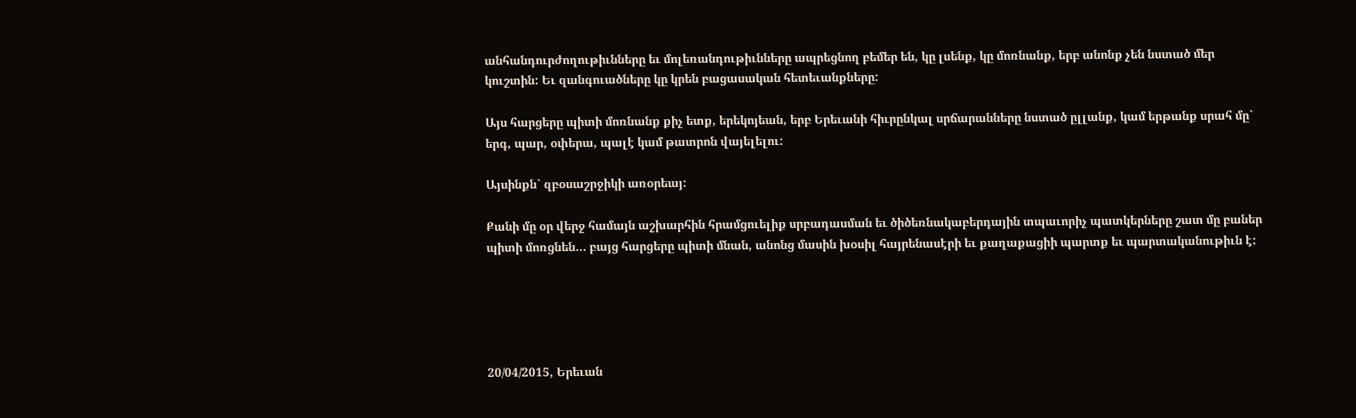անհանդուրժողութիւնները եւ մոլեռանդութիւնները ապրեցնող բեմեր են, կը լսենք, կը մոռնանք, երբ անոնք չեն նստած մեր կուշտին: Եւ զանգուածները կը կրեն բացասական հետեւանքները:

Այս հարցերը պիտի մոռնանք քիչ ետք, երեկոյեան, երբ Երեւանի հիւրընկալ սրճարանները նստած ըլլանք, կամ երթանք սրահ մը` երգ, պար, օփերա, պալէ կամ թատրոն վայելելու:

Այսինքն` զբօսաշրջիկի առօրեայ:

Քանի մը օր վերջ համայն աշխարհին հրամցուելիք սրբադասման եւ ծիծեռնակաբերդային տպաւորիչ պատկերները շատ մը բաներ պիտի մոռցնեն… բայց հարցերը պիտի մնան, անոնց մասին խօսիլ հայրենասէրի եւ քաղաքացիի պարտք եւ պարտականութիւն է:





20/04/2015, Երեւան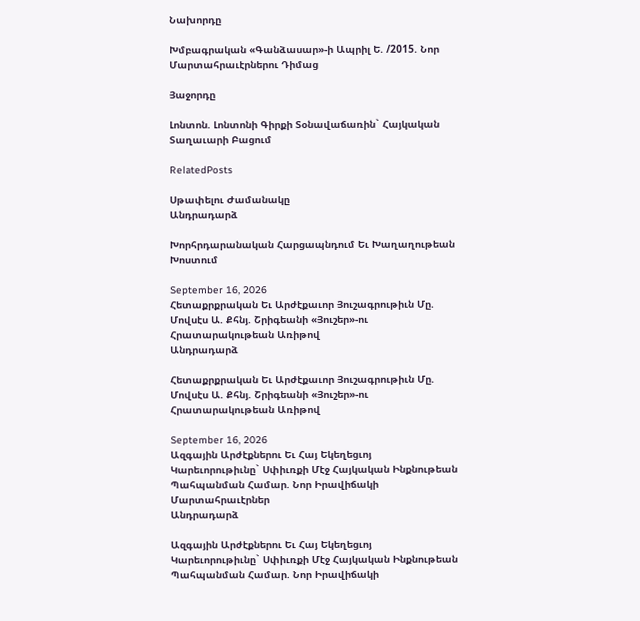Նախորդը

Խմբագրական «Գանձասար»-ի Ապրիլ Ե. /2015. Նոր Մարտահրաւէրներու Դիմաց

Յաջորդը

Լոնտոն. Լոնտոնի Գիրքի Տօնավաճառին` Հայկական Տաղաւարի Բացում

RelatedPosts

Սթափելու Ժամանակը
Անդրադարձ

Խորհրդարանական Հարցապնդում Եւ Խաղաղութեան Խոստում

September 16, 2026
Հետաքրքրական Եւ Արժէքաւոր Յուշագրութիւն Մը.  Մովսէս Ա. Քհնյ. Շրիգեանի «Յուշեր»-ու Հրատարակութեան Առիթով
Անդրադարձ

Հետաքրքրական Եւ Արժէքաւոր Յուշագրութիւն Մը. Մովսէս Ա. Քհնյ. Շրիգեանի «Յուշեր»-ու Հրատարակութեան Առիթով

September 16, 2026
Ազգային Արժէքներու Եւ Հայ Եկեղեցւոյ Կարեւորութիւնը` Սփիւռքի Մէջ Հայկական Ինքնութեան Պահպանման Համար. Նոր Իրավիճակի Մարտահրաւէրներ
Անդրադարձ

Ազգային Արժէքներու Եւ Հայ Եկեղեցւոյ Կարեւորութիւնը` Սփիւռքի Մէջ Հայկական Ինքնութեան Պահպանման Համար. Նոր Իրավիճակի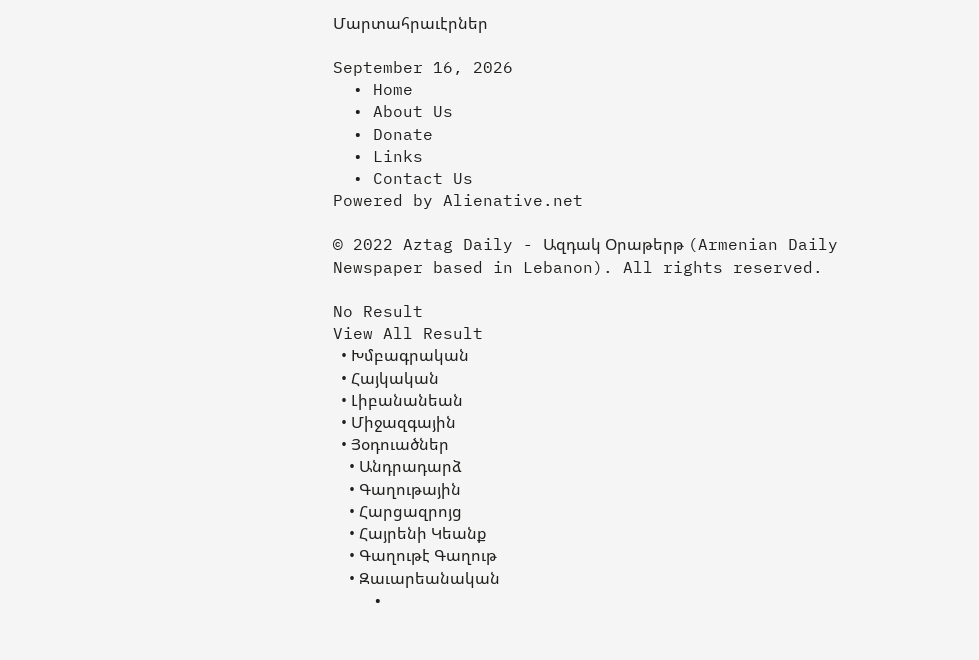Մարտահրաւէրներ

September 16, 2026
  • Home
  • About Us
  • Donate
  • Links
  • Contact Us
Powered by Alienative.net

© 2022 Aztag Daily - Ազդակ Օրաթերթ (Armenian Daily Newspaper based in Lebanon). All rights reserved.

No Result
View All Result
  • Խմբագրական
  • Հայկական
  • Լիբանանեան
  • Միջազգային
  • Յօդուածներ
    • Անդրադարձ
    • Գաղութային
    • Հարցազրոյց
    • Հայրենի Կեանք
    • Գաղութէ Գաղութ
    • Զաւարեանական
    •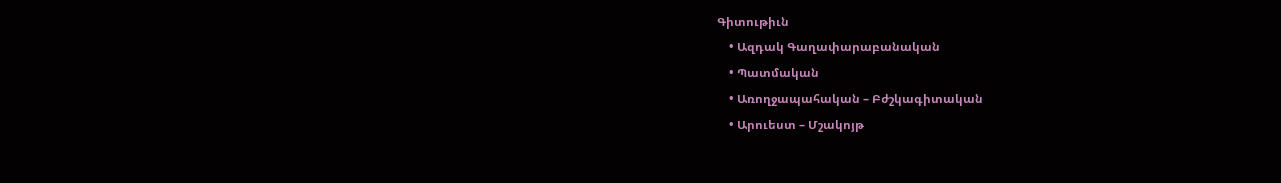Գիտութիւն
    • Ազդակ Գաղափարաբանական
    • Պատմական
    • Առողջապահական – Բժշկագիտական
    • Արուեստ – Մշակոյթ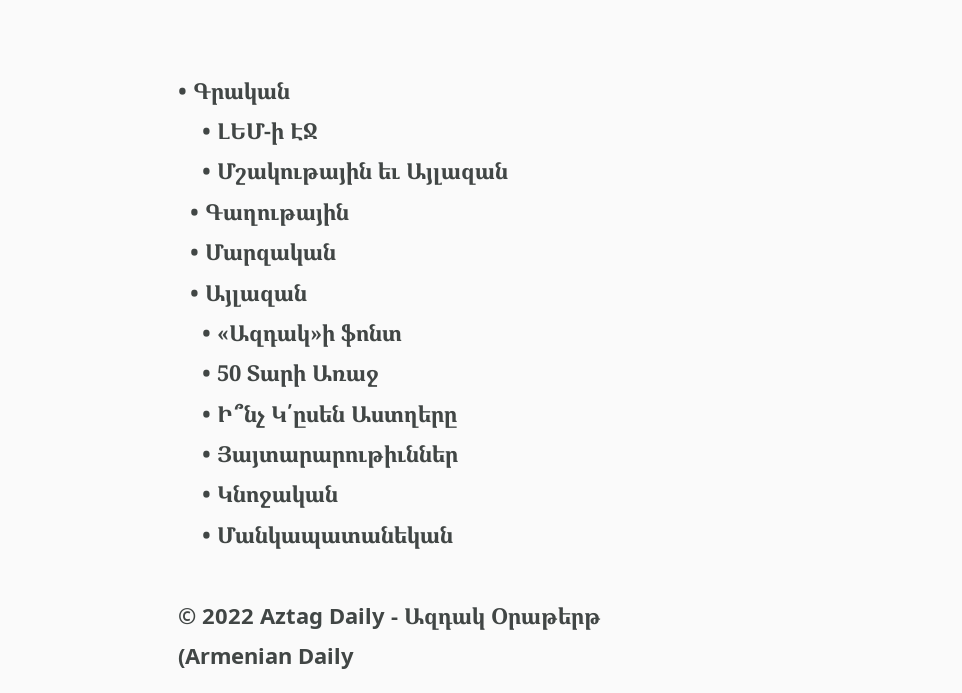• Գրական
    • ԼԵՄ-ի ԷՋ
    • Մշակութային եւ Այլազան
  • Գաղութային
  • Մարզական
  • Այլազան
    • «Ազդակ»ի ֆոնտ
    • 50 Տարի Առաջ
    • Ի՞նչ Կ՛ըսեն Աստղերը
    • Յայտարարութիւններ
    • Կնոջական
    • Մանկապատանեկան

© 2022 Aztag Daily - Ազդակ Օրաթերթ (Armenian Daily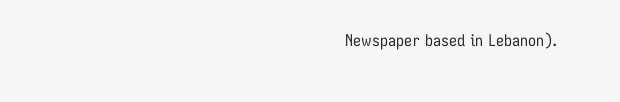Newspaper based in Lebanon).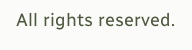All rights reserved.